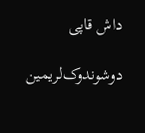داش قاپی

دوشوندوک‌لریمین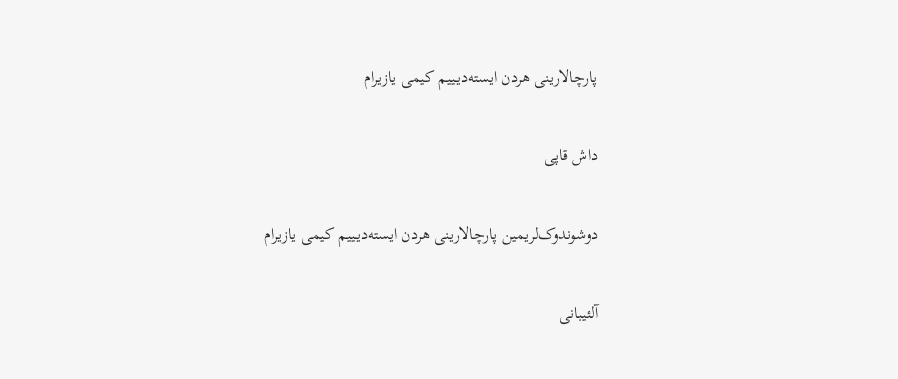پارچالارینی هردن ایسته‌دیـییم کیمی یازیرام

داش قاپی

دوشوندوک‌لریمین پارچالارینی هردن ایسته‌دیـییم کیمی یازیرام

آلئیبانی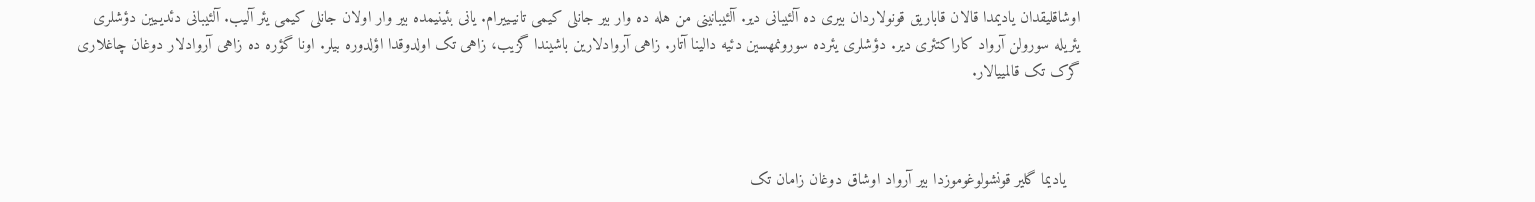اوشاقلیقدان یادیمدا قالان قاباریق قونولاردان بیری ده آلئیبانی دیر. آلئیبانینی من هله ده وار بیر جانلی کیمی تانیـییرام. یانی بئینیمده بیر وار اولان جانلی کیمی یئر آلیب. آلئیبانی دئدیـیین دؤشلری یئریله سورولن آرواد کاراکتئری دیر. دؤشلری یئرده سورونمهسین دئیه دالینا آتار. زاهی آروادلارین باشیندا گزیب، زاهی تک اولدوقدا اؤلدوره بیلر. اونا گؤره ده زاهی آروادلار دوغان چاغلاری گرک تک قالمییالار.



   یادیما گلیر قونشولوغوموزدا بیر آرواد اوشاق دوغان زامان تک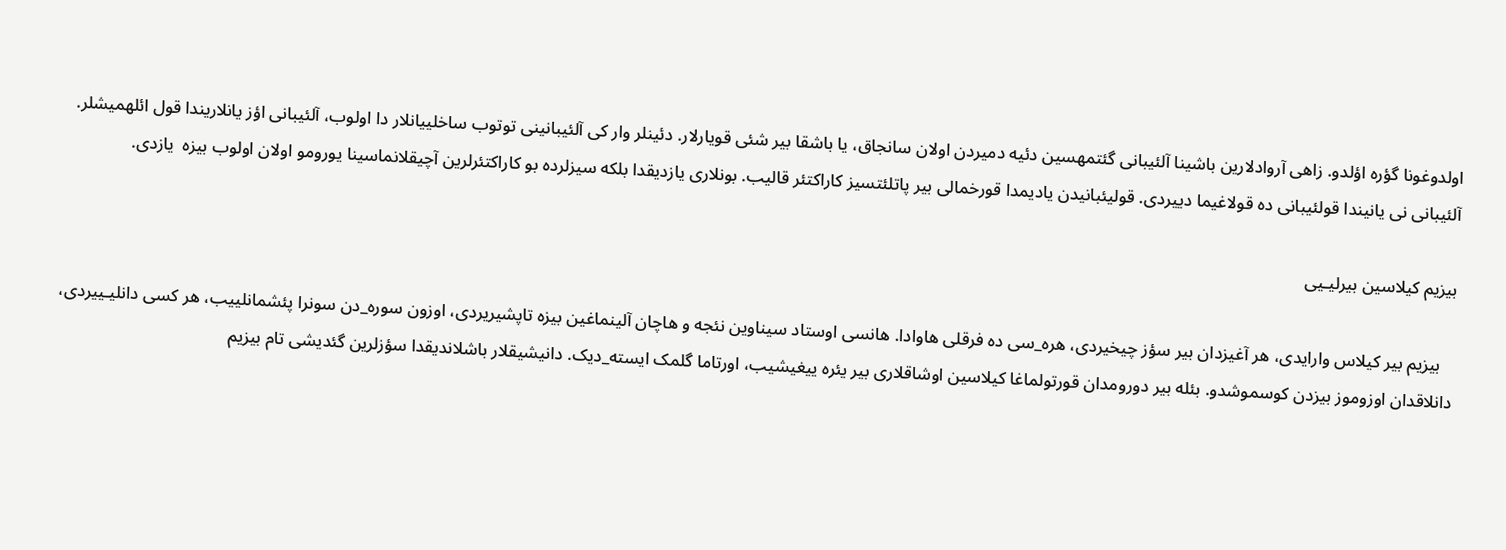اولدوغونا گؤره اؤلدو. زاهی آروادلارین باشینا آلئیبانی گئتمهسین دئیه دمیردن اولان سانجاق، یا باشقا بیر شئی قویارلار. دئینلر وار کی آلئیبانینی توتوب ساخلییانلار دا اولوب، آلئیبانی اؤز یانلاریندا قول ائلهمیشلر. آلئیبانی نی یانیندا قولئیبانی ده قولاغیما دییردی. قولیئبانیدن یادیمدا قورخمالی بیر پاتلئتسیز کاراکتئر قالیب. بونلاری یازدیقدا بلکه سیزلرده بو کاراکتئرلرین آچیقلانماسینا یورومو اولان اولوب بیزه  یازدی.

بیزیم کیلاسین بیرلیـیی

   بیزیم بیر کیلاس وارایدی، هر آغیزدان بیر سؤز چیخیردی، هره_سی ده فرقلی هاوادا. هانسی اوستاد سیناوین نئجه و هاچان آلینماغین بیزه تاپشیریردی، اوزون سوره_دن سونرا پئشمانلییب، هر کسی دانلیـییردی، دانلاقدان اوزوموز بیزدن کوسموشدو. بئله بیر دورومدان قورتولماغا کیلاسین اوشاقلاری بیر یئره ییغیشیب، اورتاما گلمک ایسته_دیک. دانیشیقلار باشلاندیقدا سؤزلرین گئدیشی تام بیزیم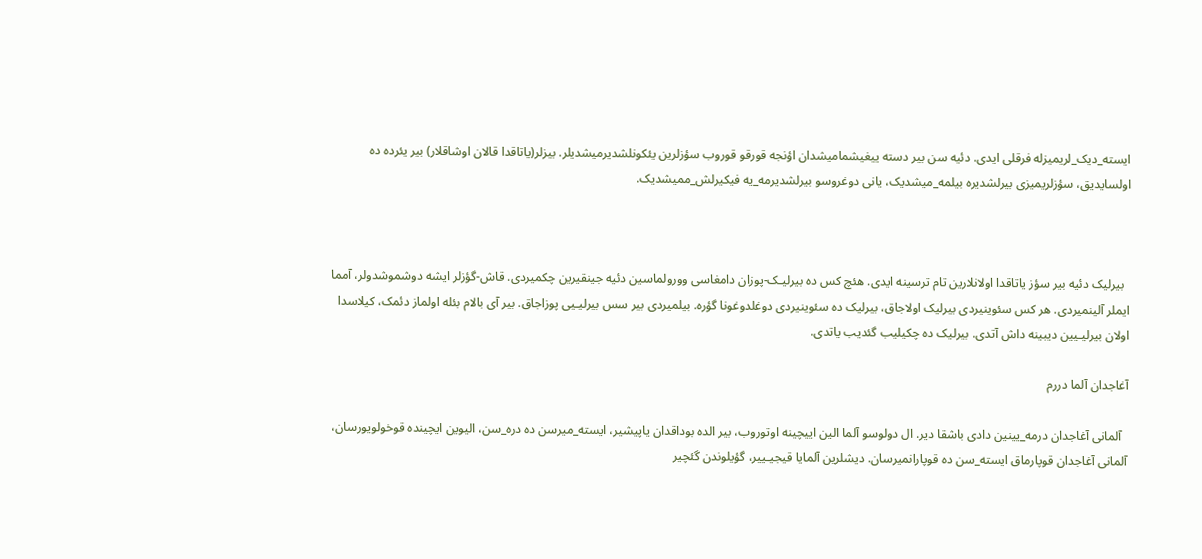ایسته_دیک_لریمیزله فرقلی ایدی. دئیه سن بیر دسته ییغیشمامیشدان اؤنجه قورقو قوروب سؤزلرین یئکونلشدیرمیشدیلر. بیزلر(یاتاقدا قالان اوشاقلار) بیر یئرده ده اولسایدیق، سؤزلریمیزی بیرلشدیره بیلمه_میشدیک، یانی دوغروسو بیرلشدیرمه_یه فیکیرلش_ممیشدیک.



  بیرلیک دئیه بیر سؤز یاتاقدا اولانلارین تام ترسینه ایدی. هئچ کس ده بیرلیـک-پوزان دامغاسی وورولماسین دئیه جینقیرین چکمیردی. قاش-گؤزلر ایشه دوشموشدولر، آمما ایملر آلینمیردی. هر کس سئوینیردی بیرلیک اولاجاق، بیرلیک ده سئوینیردی دوغلدوغونا گؤره. بیلمیردی بیر سس بیرلیـیی پوزاجاق. بیر آی بالام بئله اولماز دئمک، کیلاسدا اولان بیرلیـیین دیبینه داش آتدی. بیرلیک ده چکیلیب گئدیب یاتدی.

آغاجدان آلما دررم

  آلمانی آغاجدان درمه_یینین دادی باشقا دیر. ال دولوسو آلما الین اییچینه اوتوروب، بیر الده بوداقدان یاپیشیر، ایسته_میرسن ده دره_سن، الیوین ایچینده قوخولویورسان، آلمانی آغاجدان قوپارماق ایسته_سن ده قوپارانمیرسان. دیشلرین آلمایا قیجیـییر، گؤیلوندن گئچیر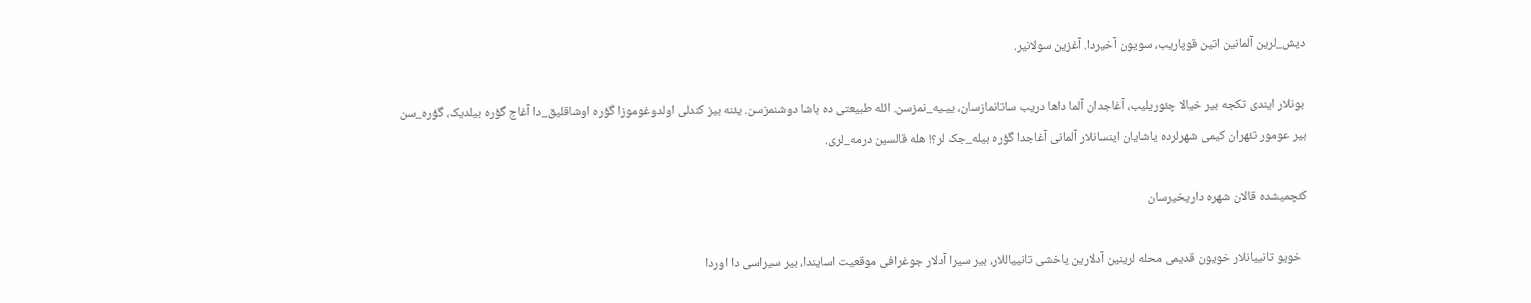دیش_لرین آلمانین اتین قوپاریب، سویون آخیردا. آغزین سولانیر.

 بونلار ایندی تکجه بیر خیالا چئوریلیب، آغاجدان آلما داها دریب ساتانمازسان، ییـیه_نمزسن. ائله طبیعتی ده باشا دوشنمزسن. یئنه بیز کندلی اولدوغوموزا گؤره اوشاقلیق_دا آغاج گؤره بیلدیک، گؤره_سن بیر عومور تئهران کیمی شهرلرده یاشایان اینسانلار آلمانی آغاجدا گؤره بیله_جک لر؟! هله قالسین درمه_لری.

کئچمیشده قالان شهره داریخیرسان

  خویو تانییانلار خویون قدیمی محله لرینین آدلارین یاخشی تانییاللار، بیر سیرا آدلار جوغرافی موقعیت اسایندا، بیر سیراسی دا اوردا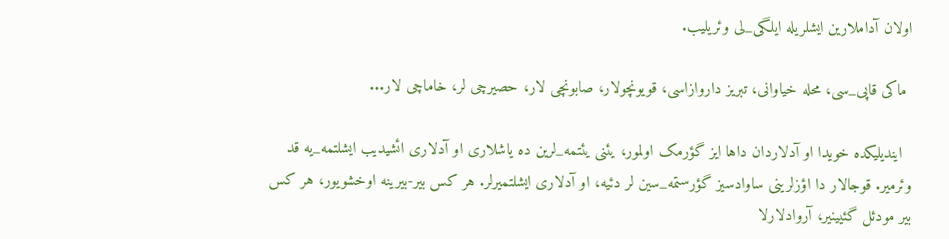اولان آداملارین ایشلریله ایلگی_لی وئریلیب.

 ماکی قاپی_سی، محله خیاوانی، تبریز داروازاسی، قویونچولار، صابونچی لار، حصیرچی لر، خاماچی لار...

  ایندیلیکده خویدا او آدلاردان داها ایز گؤرمک اولمور، یئنی یئتمه_لرین ده یاشلاری او آدلاری ائشیدیب ایشلتمه_یه قد وئرمیر. قوجالار دا اؤزلرینی ساوادسیز گؤرستمه_سین لر دئیه، او آدلاری ایشلتمیرلر. هر کس بیر-بیرینه اوخشویور، هر کس بیر مودئل گئیینیر، آروادلارلا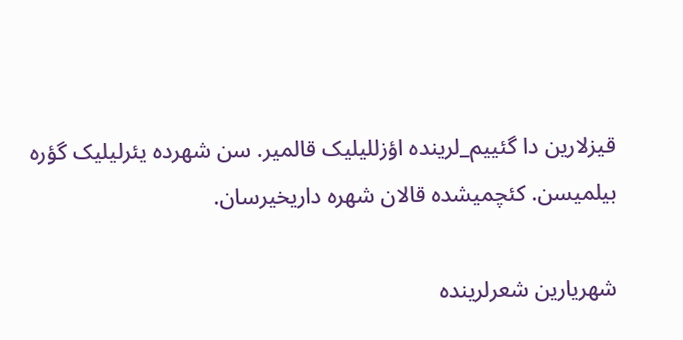قیزلارین دا گئییم_لرینده اؤزللیلیک قالمیر. سن شهرده یئرلیلیک گؤره بیلمیسن. کئچمیشده قالان شهره داریخیرسان.

شهریارین شعرلرینده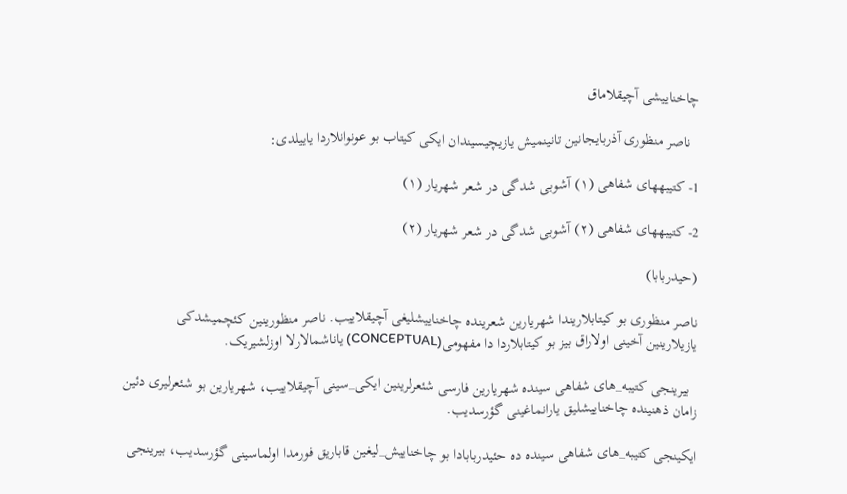چاخناییشی آچیقلاماق

  ناصر منظوری آذربایجانین تانینمیش یازیچیسیندان ایکی کیتاب بو عونوانلاردا یاییلدی:

1- کتیبههای شفاهی (۱) آشوبی شدگی در شعر شهریار (۱)

2- کتیبههای شفاهی (۲) آشوبی شدگی در شعر شهریار (۲)

(حیدربابا)

ناصر منظوری بو کیتابلاریندا شهریارین شعرینده چاخناییشلیغی آچیقلاییب. ناصر منظورینین کئچمیشدکی یازیلارینین آخینی اولاراق بیز بو کیتابلاردا دا مفهومی(CONCEPTUAL) یاناشمالارلا اوزلشیریک.

  بیرینجی کتیبه_های شفاهی سینده شهریارین فارسی شئعرلرینین ایکی_سینی آچیقلاییب، شهریارین بو شئعرلیری دئین زامان ذهنینده چاخناییشلیق یارانماغینی گؤرسدیب.

ایکینجی کتیبه_های شفاهی سینده ده حئیدربابادا بو چاخناییش_لیغین قاباریق فورمدا اولماسینی گؤرسدیب، بیرینجی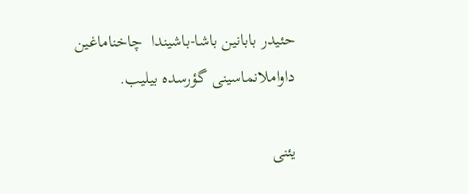حئیدر بابانین باشا-باشیندا  چاخناماغین داواملانماسینی گؤرسده بیلیب.

یئنی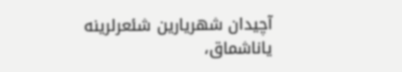آچیدان شهریارین شئعرلرینه یاناشماق،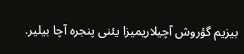بیزیم گؤروش آچیلاریمیزا یئنی پنجره آچا بیلیر.